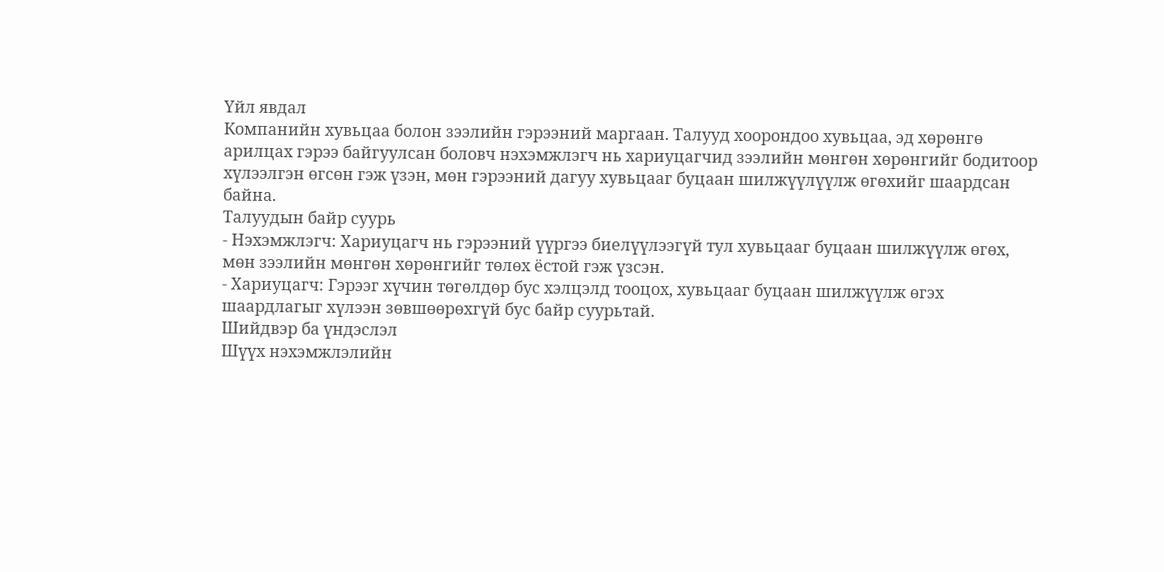Үйл явдал
Компанийн хувьцаа болон зээлийн гэрээний маргаан. Талууд хоорондоо хувьцаа, эд хөрөнгө арилцах гэрээ байгуулсан боловч нэхэмжлэгч нь хариуцагчид зээлийн мөнгөн хөрөнгийг бодитоор хүлээлгэн өгсөн гэж үзэн, мөн гэрээний дагуу хувьцааг буцаан шилжүүлүүлж өгөхийг шаардсан байна.
Талуудын байр суурь
- Нэхэмжлэгч: Хариуцагч нь гэрээний үүргээ биелүүлээгүй тул хувьцааг буцаан шилжүүлж өгөх, мөн зээлийн мөнгөн хөрөнгийг төлөх ёстой гэж үзсэн.
- Хариуцагч: Гэрээг хүчин төгөлдөр бус хэлцэлд тооцох, хувьцааг буцаан шилжүүлж өгэх шаардлагыг хүлээн зөвшөөрөхгүй бус байр суурьтай.
Шийдвэр ба үндэслэл
Шүүх нэхэмжлэлийн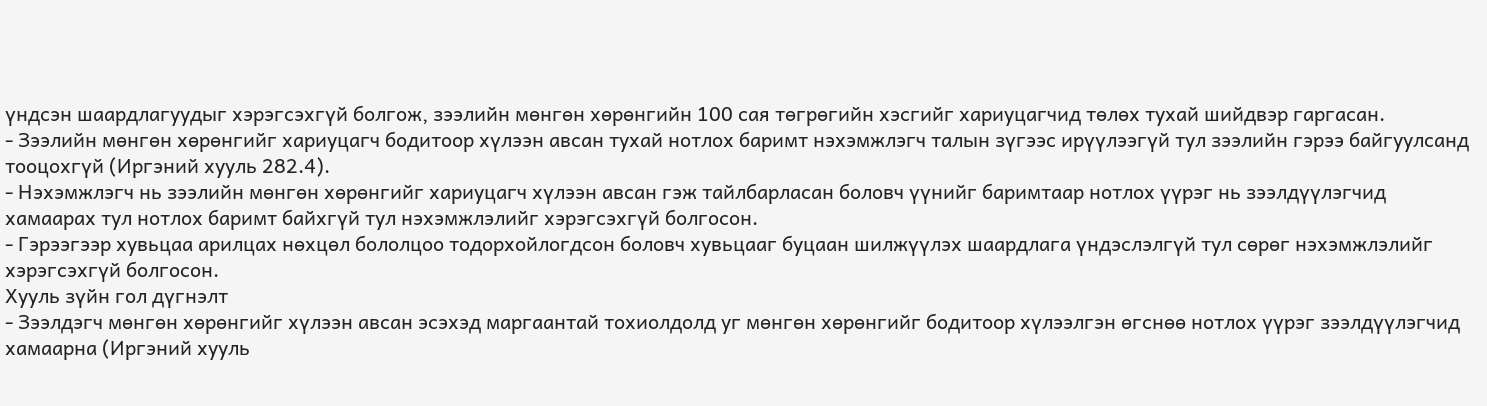үндсэн шаардлагуудыг хэрэгсэхгүй болгож, зээлийн мөнгөн хөрөнгийн 100 сая төгрөгийн хэсгийг хариуцагчид төлөх тухай шийдвэр гаргасан.
- Зээлийн мөнгөн хөрөнгийг хариуцагч бодитоор хүлээн авсан тухай нотлох баримт нэхэмжлэгч талын зүгээс ирүүлээгүй тул зээлийн гэрээ байгуулсанд тооцохгүй (Иргэний хууль 282.4).
- Нэхэмжлэгч нь зээлийн мөнгөн хөрөнгийг хариуцагч хүлээн авсан гэж тайлбарласан боловч үүнийг баримтаар нотлох үүрэг нь зээлдүүлэгчид хамаарах тул нотлох баримт байхгүй тул нэхэмжлэлийг хэрэгсэхгүй болгосон.
- Гэрээгээр хувьцаа арилцах нөхцөл бололцоо тодорхойлогдсон боловч хувьцааг буцаан шилжүүлэх шаардлага үндэслэлгүй тул сөрөг нэхэмжлэлийг хэрэгсэхгүй болгосон.
Хууль зүйн гол дүгнэлт
- Зээлдэгч мөнгөн хөрөнгийг хүлээн авсан эсэхэд маргаантай тохиолдолд уг мөнгөн хөрөнгийг бодитоор хүлээлгэн өгснөө нотлох үүрэг зээлдүүлэгчид хамаарна (Иргэний хууль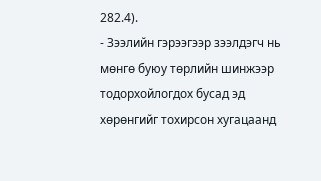282.4).
- Зээлийн гэрээгээр зээлдэгч нь мөнгө буюу төрлийн шинжээр тодорхойлогдох бусад эд хөрөнгийг тохирсон хугацаанд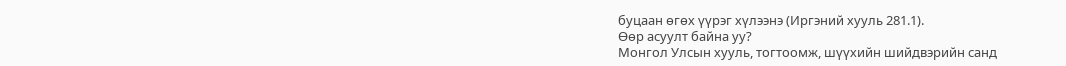буцаан өгөх үүрэг хүлээнэ (Иргэний хууль 281.1).
Өөр асуулт байна уу?
Монгол Улсын хууль, тогтоомж, шүүхийн шийдвэрийн санд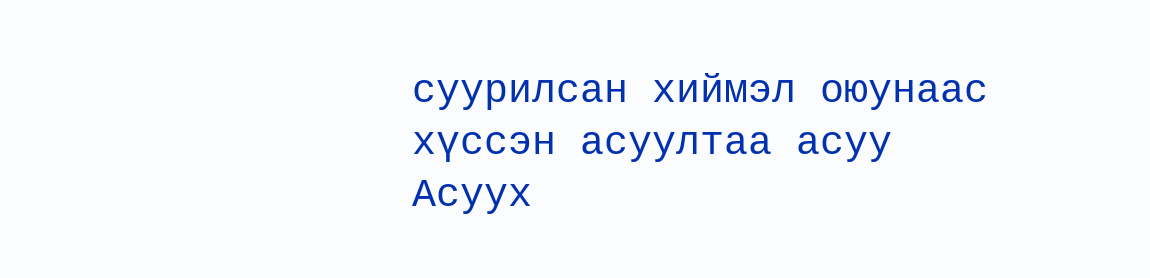суурилсан хиймэл оюунаас хүссэн асуултаа асуу
Асуух